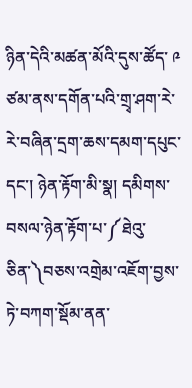ཉིན་དེའི་མཚན་མོའི་དུས་ཚོད་ ༩ ཙམ་ནས་དགོན་པའི་གྲྭ་ཤག་རེ་རེ་བཞིན་དྲག་ཆས་དམག་དཔུང་དང་། ཉེན་རྟོག་མི་སྣ། དམིགས་བསལ་ཉེན་རྟོག་པ་༼ཐེའུ་ཅིན་༽བཅས་འགྲེམ་འཇོག་བྱས་ཏེ་བཀག་སྡོམ་ནན་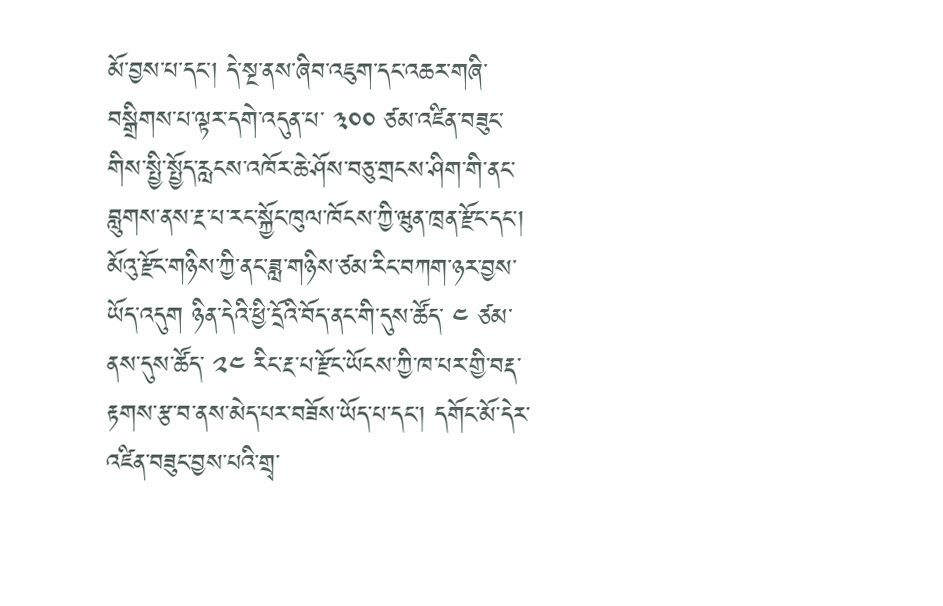མོ་བྱས་པ་དང་། དེ་སྔ་ནས་ཞིབ་འཇུག་དང་འཆར་གཞི་བསྒྲིགས་པ་ལྟར་དགེ་འདུན་པ་ ༣༠༠ ཙམ་འཛིན་བཟུང་གིས་སྤྱི་སྤྱོད་རླངས་འཁོར་ཆེ་ཤོས་བཅུ་གྲངས་ཤིག་གི་ནང་བླུགས་ནས་རྔ་པ་རང་སྐྱོང་ཁུལ་ཁོངས་ཀྱི་ཝུན་ཁྲན་རྫོང་དང་། མོའུ་རྫོང་གཉིས་ཀྱི་ནང་ཟླ་གཉིས་ཙམ་རིང་བཀག་ཉར་བྱས་ཡོད་འདུག ཉིན་དེའི་ཕྱི་དྲོའི་བོད་ནང་གི་དུས་ཚོད་ ༤ ཙམ་ནས་དུས་ཚོད་ ༢༤ རིང་རྔ་པ་རྫོང་ཡོངས་ཀྱི་ཁ་པར་གྱི་བརྡ་རྟགས་རྩ་བ་ནས་མེད་པར་བཟོས་ཡོད་པ་དང་། དགོང་མོ་དེར་འཛིན་བཟུང་བྱས་པའི་གྲྭ་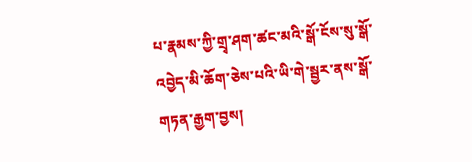པ་རྣམས་ཀྱི་གྲྭ་ཤག་ཚང་མའི་སྒོ་ངོས་སུ་སྒོ་འབྱེད་མི་ཆོག་ཅེས་པའི་ཡི་གེ་སྦྱར་ནས་སྒོ་གཏན་རྒྱག་བྱས།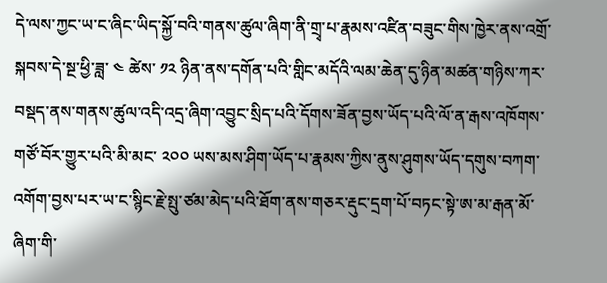དེ་ལས་ཀྱང་ཡ་ང་ཞིང་ཡིད་སྐྱོ་བའི་གནས་ཚུལ་ཞིག་ནི་གྲྭ་པ་རྣམས་འཛིན་བཟུང་གིས་ཁྱེར་ནས་འགྲོ་སྐབས་དེ་སྔ་ཕྱི་ཟླ་ ༤ ཚེས་ ༡༢ ཉིན་ནས་དགོན་པའི་གླིང་མདོའི་ལམ་ཆེན་དུ་ཉིན་མཚན་གཉིས་ཀར་བསྡད་ནས་གནས་ཚུལ་འདི་འདྲ་ཞིག་འབྱུང་སྲིད་པའི་དོགས་ཟོན་བྱས་ཡོད་པའི་ལོ་ན་རྒས་འཁོགས་གཙོ་བོར་གྱུར་པའི་མི་མང་ ༢༠༠ ཡས་མས་ཤིག་ཡོད་པ་རྣམས་ཀྱིས་ནུས་ཤུགས་ཡོད་དགུས་བཀག་འགོག་བྱས་པར་ཡ་ང་སྙིང་རྗེ་སྤུ་ཙམ་མེད་པའི་ཐོག་ནས་གཅར་རྡུང་དྲག་པོ་བཏང་སྟེ་ཨ་མ་རྒན་མོ་ཞིག་གི་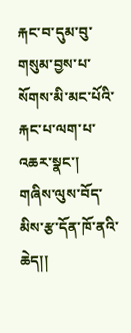རྐང་བ་དུམ་བུ་གསུམ་བྱས་པ་སོགས་མི་མང་པོའི་རྐང་པ་ལག་པ་
འཆར་སྣང་།
གཞིས་ལུས་བོད་མིས་རྩ་དོན་ཁོ་ནའི་ཆེད།།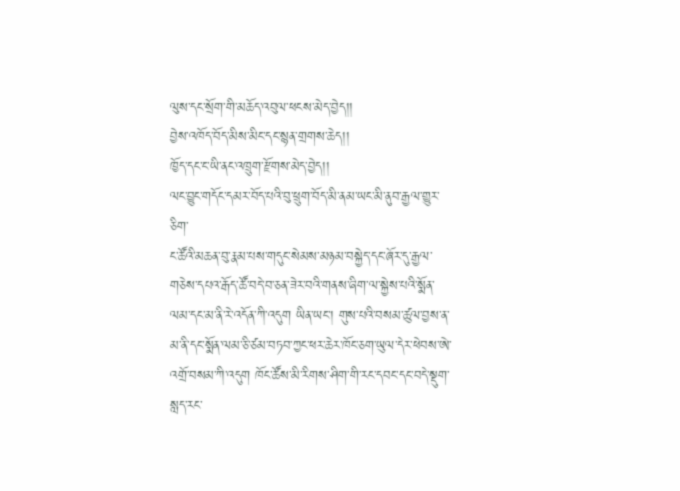ལུས་དང་སྲོག་གི་མཆོད་འབུལ་ཕངས་མེད་བྱེད།།
བྱེས་འཁོད་བོད་མིས་མིང་དང་སྙན་གྲགས་ཆེད།།
ཁྱོད་དང་ང་ཡི་ནང་འཁྲུག་རྫོགས་མེད་བྱེད།།
ལང་བྱུང་གདོང་དམར་བོད་པའི་བུ་ཕྲུག་བོད་མི་ནམ་ཡང་མི་ནུབ་རྒྱལ་གྱུར་ཅིག་
ང་ཚོའི་མཆན་བུ་རྣམ་པས་གདུང་སེམས་མཉམ་བསྐྱེད་དང་ཞོར་དུ་རྒྱལ་གཅེས་དཔའ་རྒོད་ཚོ་བདེ་བ་ཅན་ཟེར་བའི་གནས་ཞིག་ལ་སྐྱེས་པའི་སྨོན་ལམ་དང་མ་ནི་རེ་འདོན་ཀི་འདུག ཡིན་ཡང་། གུས་པའི་བསམ་ཚུལ་བྱས་ན་མ་ནི་དང་སྨོན་ལམ་ཅི་ཙམ་བཏབ་ཀྱང་ཕར་ཆེར་ཁོང་ཅག་ཡུལ་དེར་ཕེབས་ཨེ་འགྲོ་བསམ་ཀི་འདུག ཁོང་ཚོས་མི་རིགས་ཤིག་གི་རང་དབང་དང་བདེ་སྡུག་སླད་རང་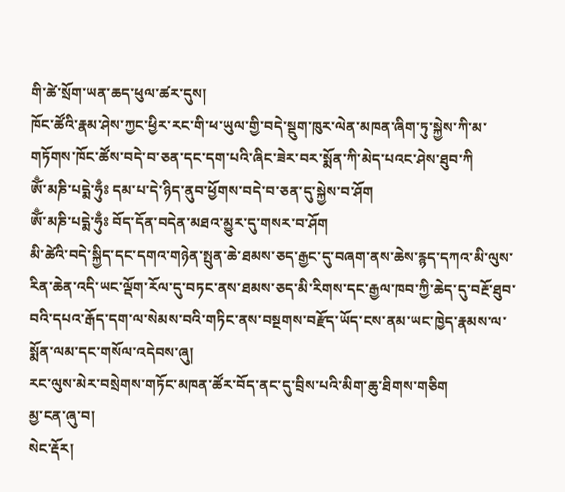གི་ཚེ་སྲོག་ཡན་ཆད་ཕུལ་ཚར་དུས།
ཁོང་ཚོའི་རྣམ་ཤེས་ཀྱང་ཕྱིར་རང་གི་ཕ་ཡུལ་གྱི་བདེ་སྡུག་ཁུར་ལེན་མཁན་ཞིག་ཏུ་སྐྱེས་ཀི་མ་གཏོགས་ཁོང་ཚོས་བདེ་བ་ཅན་དང་དག་པའི་ཞིང་ཟེར་བར་སྨོན་ཀི་མེད་པའང་ཤེས་ཐུབ་ཀི
ཨོྃ་མཎི་པདྨེ་ཧུྃཿ དམ་པ་དེ་ཉིད་ནུབ་ཕྱོགས་བདེ་བ་ཅན་དུ་སྐྱེས་བ་ཤོག
ཨོྃ་མཎི་པདྨེ་ཧུྃཿ བོད་དོན་བདེན་མཐའ་མྱུར་དུ་གསར་བ་ཤོག
མི་ཚེའི་བདེ་སྐྱིད་དང་དགའ་གཉེན་སྤུན་ཆེ་ཐམས་ཅད་རྒྱང་དུ་བཞག་ནས་ཆེས་རྙད་དཀའ་མི་ལུས་རིན་ཆེན་འདི་ཡང་ལྡོག་རོལ་དུ་བཏང་ནས་ཐམས་ཅད་མི་རིགས་དང་རྒྱལ་ཁབ་ཀྱི་ཆེད་དུ་བརྔོ་ཐུབ་བའི་དཔའ་རྒོད་དག་ལ་སེམས་བའི་གཏིང་ནས་བསྔགས་བརྫོད་ཡོད་ངས་ནམ་ཡང་ཁྱེད་རྣམས་ལ་སྨོན་ལམ་དང་གསོལ་འདེབས་ཞུ།
རང་ལུས་མེར་བསྲེགས་གཏོང་མཁན་ཚོར་བོད་ནང་དུ་བྲིས་པའི་མིག་ཆུ་ཐིགས་གཅིག
མྱ་ངན་ཞུ་བ།
སེང་རྡོར།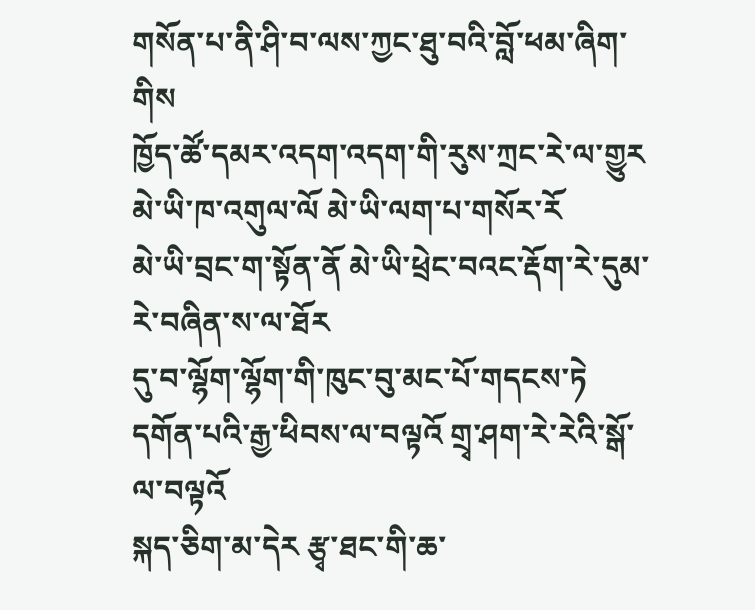གསོན་པ་ནི་ཤི་བ་ལས་ཀྱང་ཐུ་བའི་བློ་ཕམ་ཞིག་གིས
ཁྱོད་ཚོ་དམར་འདག་འདག་གི་རུས་ཀྲང་རེ་ལ་གྱུར
མེ་ཡི་ཁ་འགུལ་ལོ མེ་ཡི་ལག་པ་གསོར་རོ
མེ་ཡི་བྲང་ག་སྟོན་ནོ མེ་ཡི་ཕྲེང་བའང་རྡོག་རེ་དུམ་རེ་བཞིན་ས་ལ་ཐོར
དུ་བ་ལྷོག་ལྷོག་གི་ཁུང་བུ་མང་པོ་གདངས་ཏེ
དགོན་པའི་རྒྱ་ཕིབས་ལ་བལྟའོ གྲྭ་ཤག་རེ་རེའི་སྒོ་ལ་བལྟའོ
སྐད་ཅིག་མ་དེར རྩྭ་ཐང་གི་ཆ་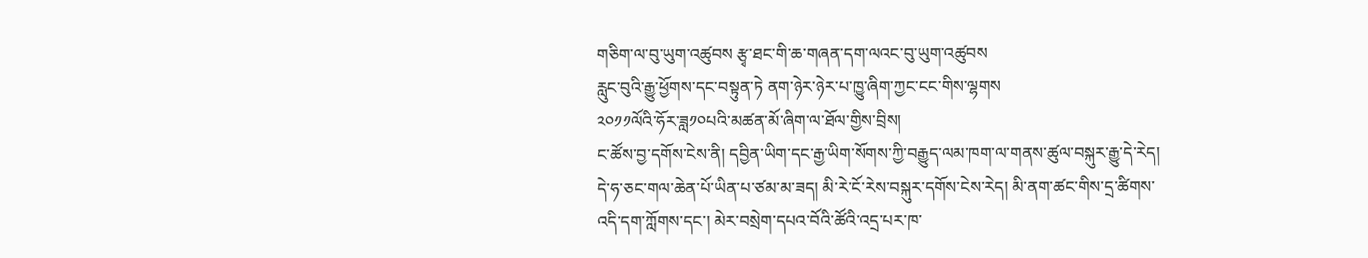གཅིག་ལ་བུ་ཡུག་འཚུབས རྩྭ་ཐང་གི་ཆ་གཞན་དག་ལའང་བུ་ཡུག་འཚུབས
རླུང་བུའི་རྒྱུ་ཕྱོགས་དང་བསྟུན་ཏེ ནག་ཉེར་ཉེར་པ་ཁྱུ་ཞིག་ཀྱང་ངང་གིས་ལྷགས
༢༠༡༡ལོའི་ཧོར་ཟླ༡༠པའི་མཚན་མོ་ཞིག་ལ་ཐོལ་གྱིས་བྲིས།
ང་ཚོས་བྱ་དགོས་ངེས་ནི། དབྱིན་ཡིག་དང་རྒྱ་ཡིག་སོགས་ཀྱི་བརྒྱུད་ལམ་ཁག་ལ་གནས་ཚུལ་བསྐུར་རྒྱུ་དེ་རེད། དེ་ཧ་ཅང་གལ་ཆེན་པོ་ཡིན་པ་ཙམ་མ་ཟད། མི་རེ་ངོ་རེས་བསྐུར་དགོས་ངེས་རེད། མི་ནག་ཚང་གིས་དྲ་ཚིགས་འདི་དག་ཀློགས་དང་། མེར་བསྲེག་དཔའ་བོའི་ཚོའི་འདྲ་པར་ཁ་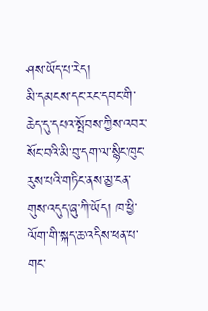ཤས་ཡོད་པ་རེད།
མི་དམངས་དང་རང་དབང་གི་ཆེད་དུ་དཔའ་སྤོབས་ཀྱིས་འབར་སོང་བའི་མི་བུ་དག་ལ་སྙིང་ཁུང་རུས་པའི་གཏིང་ནས་མྱ་ངན་གུས་འདུད་ཞུ་ཀི་ཡོད། ཁ་ཕྱི་ལོག་གི་སྐད་ཆ་འདིས་ཕན་པ་གང་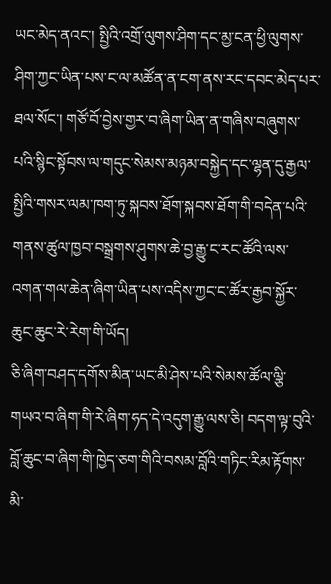ཡང་མེད་ནའང་། སྤྱིའི་འགྲོ་ལུགས་ཤིག་དང་མྱ་ངན་ཕྱི་ལུགས་ཤིག་ཀྱང་ཡིན་པས་ང་ལ་མཚོན་ན་ངག་ནས་རང་དབང་མེད་པར་ཐལ་སོང་། གཙོ་བོ་བྱེས་གྱར་བ་ཞིག་ཡིན་ན་གཞིས་བཞུགས་པའི་སྙིང་སྟོབས་ལ་གདུང་སེམས་མཉམ་བསྐྱེད་དང་ལྷན་དུ་རྒྱལ་སྤྱིའི་གསར་ལམ་ཁག་ཏུ་སྐབས་ཐོག་སྐབས་ཐོག་གི་བདེན་པའི་གནས་ཚུལ་ཁྱབ་བསྒྲགས་ཤུགས་ཆེ་བྱ་རྒྱུ་ང་རང་ཚོའི་ལས་འགན་གལ་ཆེན་ཞིག་ཡིན་པས་འདིས་ཀྱང་ང་ཚོར་རྒྱབ་སྐྱོར་ཆུང་ཆུང་རེ་རེག་གི་ཡོད།
ཅི་ཞིག་བཤད་དགོས་མིན་ཡང་མི་ཤེས་པའི་སེམས་ཚོལ་ལྕི་གཡའ་བ་ཞིག་གི་རེ་ཞིག་ཧད་དེ་འདུག་རྒྱུ་ལས་ཅི། བདག་ལྟ་བུའི་བློ་ཆུང་བ་ཞིག་གི་ཁྱེད་ཅག་གིའི་བསམ་བློའི་གཏིང་རིམ་རྟོགས་མི་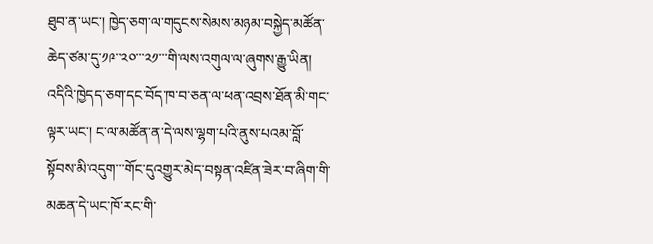ཐུབ་ན་ཡང་། ཁྱེད་ཅག་ལ་གདུངས་སེམས་མཉམ་བསྐྱེད་མཚོན་ཆེད་ཙམ་དུ་༡༩་་༢༠་་་༢༡་་་གི་ལས་འགུལ་ལ་ཞུགས་རྒྱུ་ཡིན། འདིའི་ཁྱེདད་ཅག་དང་བོད་ཁ་བ་ཅན་ལ་ཕན་འབྲས་ཐོན་མི་གང་ལྟར་ཡང་། ང་ལ་མཚོན་ན་དེ་ལས་ལྷག་པའི་ནུས་པའམ་བློ་སྟོབས་མི་འདུག་་་གོང་དུའགྱུར་མེད་བསྟན་འཛིན་ཟེར་བ་ཞིག་གི་མཆན་དེ་ཡང་ཁོ་རང་གི་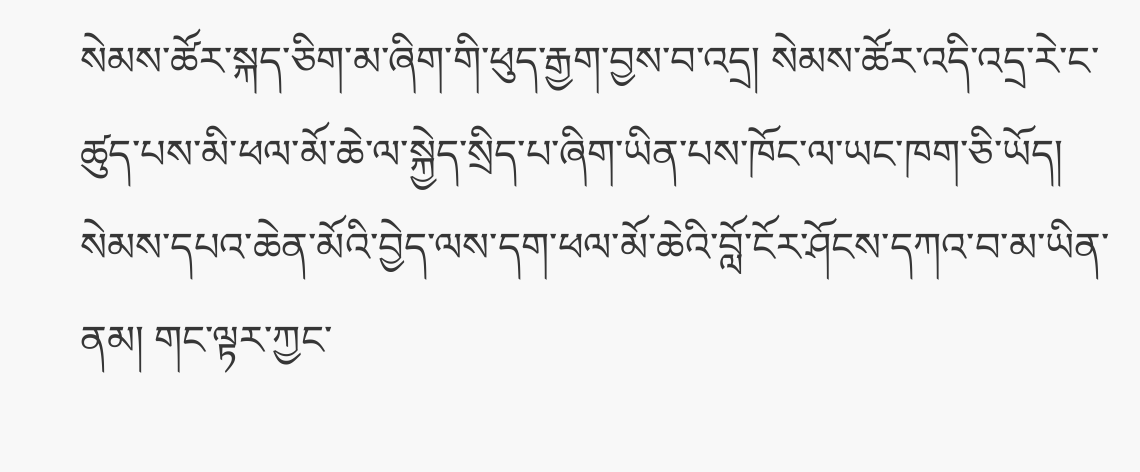སེམས་ཚོར་སྐད་ཅིག་མ་ཞིག་གི་ཕུད་རྒྱག་བྱས་བ་འདྲ། སེམས་ཚོར་འདི་འདྲ་རེ་ང་ཚུད་པས་མི་ཕལ་མོ་ཆེ་ལ་སྐྱེད་སྲིད་པ་ཞིག་ཡིན་པས་ཁོང་ལ་ཡང་ཁག་ཅི་ཡོད། སེམས་དཔའ་ཆེན་མོའི་བྱེད་ལས་དག་ཕལ་མོ་ཆེའི་བློ་ངོར་ཤོངས་དཀའ་བ་མ་ཡིན་ནམ། གང་ལྟར་ཀྱང་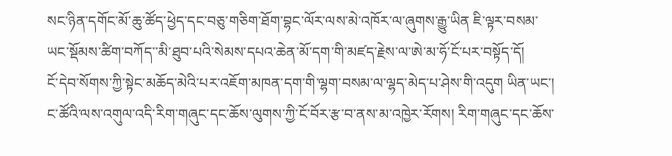སང་ཉིན་དགོང་མོ་ཆུ་ཚོད་ཕྱེད་དང་བཅུ་གཅིག་ཐོག་བྷང་ལོར་ལས་མེ་འཁོར་ལ་ཞུགས་རྒྱུ་ཡིན ཇི་ལྟར་བསམ་ཡང་སྡོམས་ཚིག་བཀོད་་མི་ཐུབ་པའི་སེམས་དཔའ་ཆེན་མོ་དག་གི་མཛད་རྗེས་ལ་ཨེ་མ་ཧོ་ངོ་པར་བསྟོད་དོ།
ངོ་དེབ་སོགས་ཀྱི་སྟེང་མཆོད་མེའི་པར་འཇོག་མཁན་དག་གི་ལྷག་བསམ་ལ་ལྷད་མེད་པ་ཤེས་གི་འདུག ཡིན་ཡང་། ང་ཚོའི་ལས་འགུལ་འདི་རིག་གཞུང་དང་ཆོས་ལུགས་ཀྱི་ངོ་བོར་རྩ་བ་ནས་མ་འཁྱེར་རོགས། རིག་གཞུང་དང་ཆོས་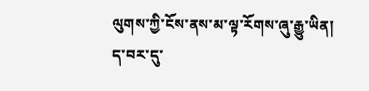ལུགས་ཀྱི་ངོས་ནས་མ་ལྟ་རོགས་ཞུ་རྒྱུ་ཡིན།
ད་བར་དུ་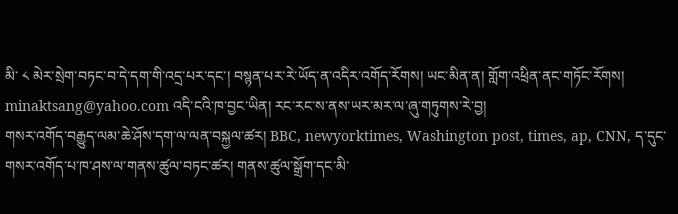མི་ ༨ མེར་སྲེག་བཏང་བ་དེ་དག་གི་འདྲ་པར་དང་། བསྙན་པར་རེ་ཡོད་ན་འདིར་འགོད་རོགས། ཡང་མིན་ན། གློག་འཕྲིན་ནང་གཏོང་རོགས། minaktsang@yahoo.com འདི་ངའི་ཁ་བྱང་ཡིན། རང་རང་ས་ནས་ཡར་མར་ལ་ཞུ་གཏུགས་རེ་བྱ།
གསར་འགོད་བརྒྱུད་ལམ་ཆེ་ཤོས་དག་ལ་ལན་བསྐྱལ་ཚར། BBC, newyorktimes, Washington post, times, ap, CNN, ད་དུང་གསར་འགོད་པ་ཁ་ཤས་ལ་གནས་ཚུལ་བཏང་ཚར། གནས་ཚུལ་སྒྲོག་དང་མི་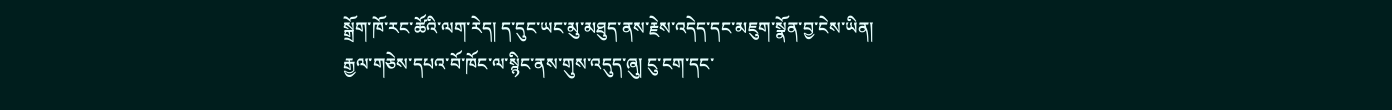སྒྲོག་ཁོ་རང་ཚོའི་ལག་རེད། ད་དུང་ཡང་མུ་མཐུད་ནས་རྗེས་འདེད་དང་མཇུག་སྣོན་བྱ་ངེས་ཡིན།
རྒྱལ་གཅེས་དཔའ་བོ་ཁོང་ལ་སྙིང་ནས་གུས་འདུད་ཞུ། ངུ་ངག་དང་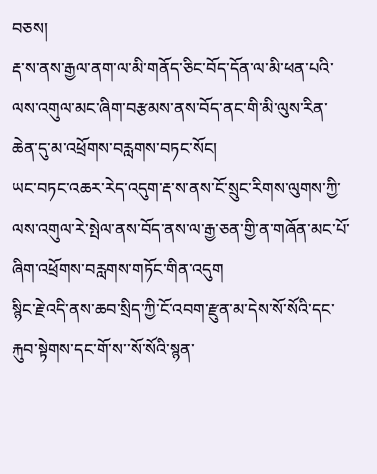བཅས།
རྡ་ས་ནས་རྒྱལ་ནག་ལ་མི་གནོད་ཅིང་བོད་དོན་ལ་མི་ཕན་པའི་ལས་འགུལ་མང་ཞིག་བརྩམས་ནས་བོད་ནང་གི་མི་ལུས་རིན་ཆེན་དུ་མ་འཕྲོགས་བརླགས་བཏང་སོང།
ཡང་བཏང་འཆར་རེད་འདུག་རྡ་ས་ནས་ངོ་སྲུང་རིགས་ལུགས་ཀྱི་ལས་འགུལ་རེ་སྤེལ་ནས་བོད་ནས་ལ་རྒྱ་ཅན་གྱི་ན་གཞོན་མང་པོ་ཞིག་འཕྲོགས་བརླགས་གཏོང་གིན་འདུག
སྙིང་རྗེ་འདི་ནས་ཆབ་སྲིད་ཀྱི་ངོ་འབག་རྫུན་མ་དེས་སོ་སོའི་དང་རྐུབ་སྟེགས་དང་གོ་ས་་སོ་སོའི་སྙན་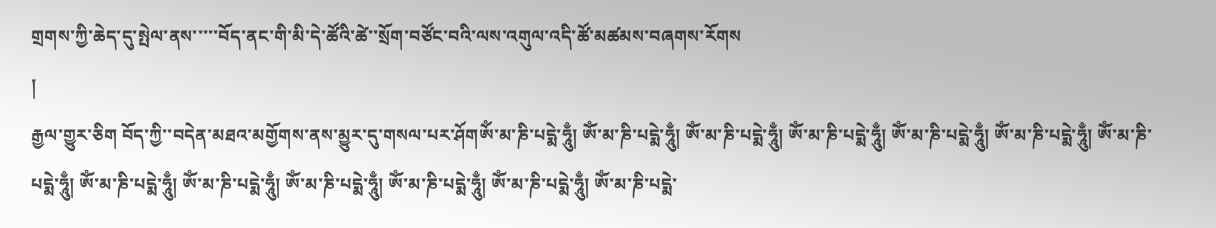གྲགས་ཀྱི་ཆེད་དུ་སྤེལ་ནས་་་་་བོད་ནང་གི་མི་དེ་ཚོའི་ཚེ་་སྲོག་བཙོང་བའི་ལས་འགུལ་འདི་ཚོ་མཚམས་བཞགས་རོགས
།
རྒྱལ་གྱུར་ཅིག བོད་ཀྱི་་བདེན་མཐའ་མགྱོགས་ནས་མྱུར་དུ་གསལ་པར་ཤོགཨོཾ་མ་ཎི་པདྨེ་ཧཱུྃ། ཨོཾ་མ་ཎི་པདྨེ་ཧཱུྃ། ཨོཾ་མ་ཎི་པདྨེ་ཧཱུྃ། ཨོཾ་མ་ཎི་པདྨེ་ཧཱུྃ། ཨོཾ་མ་ཎི་པདྨེ་ཧཱུྃ། ཨོཾ་མ་ཎི་པདྨེ་ཧཱུྃ། ཨོཾ་མ་ཎི་པདྨེ་ཧཱུྃ། ཨོཾ་མ་ཎི་པདྨེ་ཧཱུྃ། ཨོཾ་མ་ཎི་པདྨེ་ཧཱུྃ། ཨོཾ་མ་ཎི་པདྨེ་ཧཱུྃ། ཨོཾ་མ་ཎི་པདྨེ་ཧཱུྃ། ཨོཾ་མ་ཎི་པདྨེ་ཧཱུྃ། ཨོཾ་མ་ཎི་པདྨེ་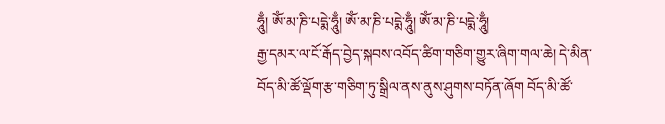ཧཱུྃ། ཨོཾ་མ་ཎི་པདྨེ་ཧཱུྃ། ཨོཾ་མ་ཎི་པདྨེ་ཧཱུྃ། ཨོཾ་མ་ཎི་པདྨེ་ཧཱུྃ།
རྒྱ་དམར་ལ་ངོ་རྒོད་བྱེད་སྐབས་འབོད་ཚིག་གཅིག་གྱུར་ཞིག་གལ་ཆེ། དེ་མིན་བོད་མི་ཚོ་ལྡོག་རྩ་གཅིག་ཏུ་སྒྲིལ་ནས་ནུས་ཤུགས་བཏོན་ཞོག བོད་མི་ཚོ་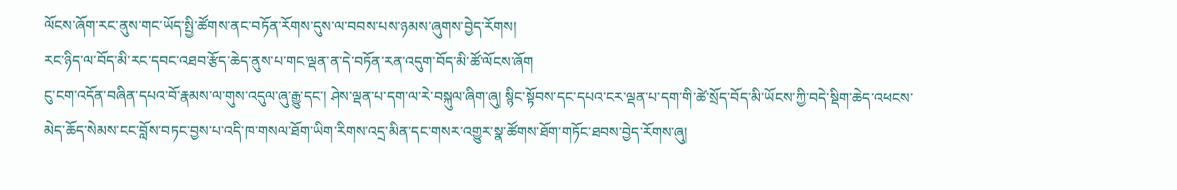ལོངས་ཞོག་རང་ནུས་གང་ཡོད་སྤྱི་ཚོགས་ནང་བཏོན་རོགས་དུས་ལ་བབས་པས་ཉམས་ཞུགས་བྱེད་རོགས།
རང་ཉིད་ལ་བོད་མི་རང་དབང་འཐབ་རྩོད་ཆེད་ནུས་པ་གང་ལྡན་ན་དེ་བཏོན་རན་འདུག་བོད་མི་ཚོ་ལོངས་ཞོག
ངུ་ངག་འདོན་བཞིན་དཔའ་བོ་རྣམས་ལ་གུས་འདུལ་ཞུ་རྒྱུ་དང་། ཤེས་ལྡན་པ་དག་ལ་རེ་བསྐུལ་ཞིག་ཞུ། སྙིང་སྟོབས་དང་དཔའ་ངར་ལྡན་པ་དག་གི་ཚེ་སྲོད་བོད་མི་ཡོངས་ཀྱི་བདེ་སྡིག་ཆེད་འཕངས་མེད་ཆོད་སེམས་ངང་བློས་བཏང་བྱས་པ་འདི་ཁ་གསལ་ཐོག་ཡིག་རིགས་འདྲ་མིན་དང་གསར་འགྱུར་སྣ་ཚོགས་ཐོག་གཏོང་ཐབས་བྱེད་རོགས་ཞུ།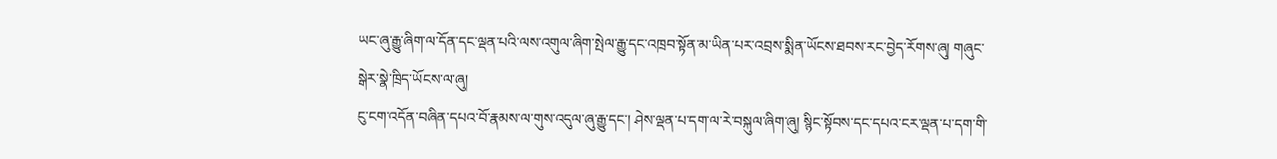ཡང་ཞུ་རྒྱུ་ཞིག་ལ་དོན་དང་ལྡན་པའི་ལས་འགུལ་ཞིག་སྤེལ་རྒྱུ་དང་འཁྲབ་སྟོན་མ་ཡིན་པར་འབྲས་སྨིན་ཡོངས་ཐབས་རང་བྱེད་རོགས་ཞུ། གཞུང་སྒེར་སྣེ་ཁྲིད་ཡོངས་ལ་ཞུ།
ངུ་ངག་འདོན་བཞིན་དཔའ་བོ་རྣམས་ལ་གུས་འདུལ་ཞུ་རྒྱུ་དང་། ཤེས་ལྡན་པ་དག་ལ་རེ་བསྐུལ་ཞིག་ཞུ། སྙིང་སྟོབས་དང་དཔའ་ངར་ལྡན་པ་དག་གི་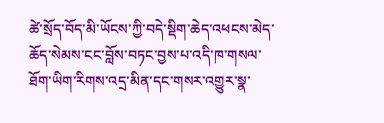ཚེ་སྲོད་བོད་མི་ཡོངས་ཀྱི་བདེ་སྡིག་ཆེད་འཕངས་མེད་ཆོད་སེམས་ངང་བློས་བཏང་བྱས་པ་འདི་ཁ་གསལ་ཐོག་ཡིག་རིགས་འདྲ་མིན་དང་གསར་འགྱུར་སྣ་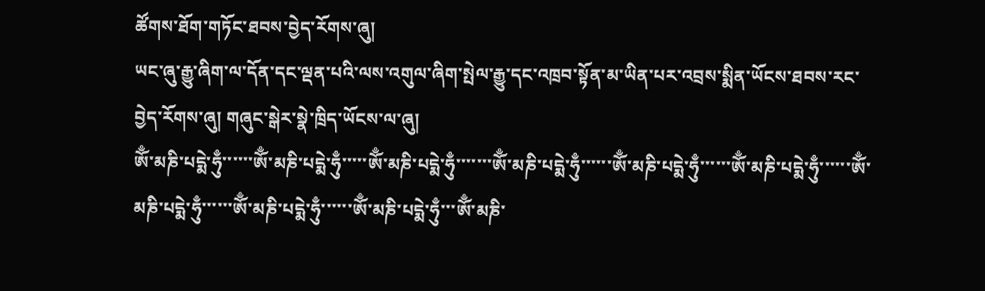ཚོགས་ཐོག་གཏོང་ཐབས་བྱེད་རོགས་ཞུ།
ཡང་ཞུ་རྒྱུ་ཞིག་ལ་དོན་དང་ལྡན་པའི་ལས་འགུལ་ཞིག་སྤེལ་རྒྱུ་དང་འཁྲབ་སྟོན་མ་ཡིན་པར་འབྲས་སྨིན་ཡོངས་ཐབས་རང་བྱེད་རོགས་ཞུ། གཞུང་སྒེར་སྣེ་ཁྲིད་ཡོངས་ལ་ཞུ།
ཨོྃ་མཎི་པདྨེ་ཧུྃ་་་་་་ཨོྃ་མཎི་པདྨེ་ཧུྃ་་་་་ཨོྃ་མཎི་པདྨེ་ཧུྃ་་་་་་་ཨོྃ་མཎི་པདྨེ་ཧུྃ་་་་་་ཨོྃ་མཎི་པདྨེ་ཧུྃ་་་་་་ཨོྃ་མཎི་པདྨེ་ཧུྃ་་་་་་ཨོྃ་མཎི་པདྨེ་ཧུྃ་་་་་་ཨོྃ་མཎི་པདྨེ་ཧུྃ་་་་་་ཨོྃ་མཎི་པདྨེ་ཧུྃ་་་ཨོྃ་མཎི་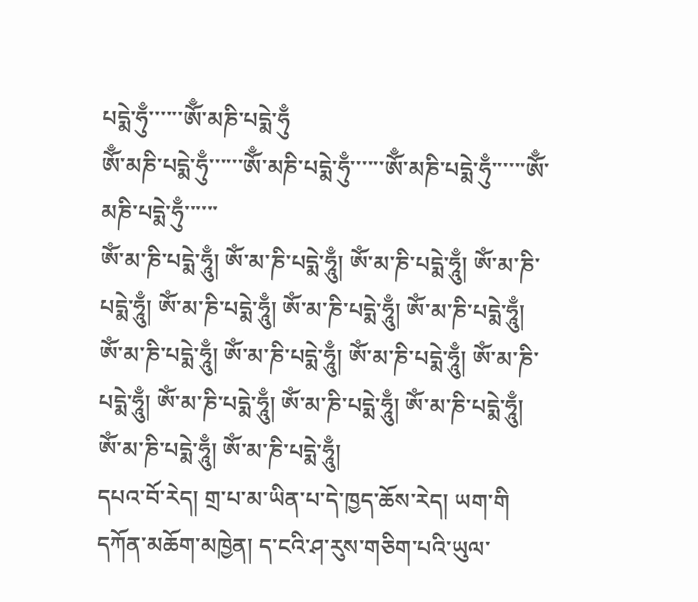པདྨེ་ཧུྃ་་་་་་ཨོྃ་མཎི་པདྨེ་ཧུྃ
ཨོྃ་མཎི་པདྨེ་ཧུྃ་་་་་་ཨོྃ་མཎི་པདྨེ་ཧུྃ་་་་་་ཨོྃ་མཎི་པདྨེ་ཧུྃ་་་་་་ཨོྃ་མཎི་པདྨེ་ཧུྃ་་་་་་
ཨོཾ་མ་ཎི་པདྨེ་ཧཱུྃ། ཨོཾ་མ་ཎི་པདྨེ་ཧཱུྃ། ཨོཾ་མ་ཎི་པདྨེ་ཧཱུྃ། ཨོཾ་མ་ཎི་པདྨེ་ཧཱུྃ། ཨོཾ་མ་ཎི་པདྨེ་ཧཱུྃ། ཨོཾ་མ་ཎི་པདྨེ་ཧཱུྃ། ཨོཾ་མ་ཎི་པདྨེ་ཧཱུྃ། ཨོཾ་མ་ཎི་པདྨེ་ཧཱུྃ། ཨོཾ་མ་ཎི་པདྨེ་ཧཱུྃ། ཨོཾ་མ་ཎི་པདྨེ་ཧཱུྃ། ཨོཾ་མ་ཎི་པདྨེ་ཧཱུྃ། ཨོཾ་མ་ཎི་པདྨེ་ཧཱུྃ། ཨོཾ་མ་ཎི་པདྨེ་ཧཱུྃ། ཨོཾ་མ་ཎི་པདྨེ་ཧཱུྃ། ཨོཾ་མ་ཎི་པདྨེ་ཧཱུྃ། ཨོཾ་མ་ཎི་པདྨེ་ཧཱུྃ།
དཔའ་བོ་རེད། གྲ་པ་མ་ཡིན་པ་དེ་ཁྱད་ཆོས་རེད། ཡག་གི
དཀོན་མཆོག་མཁྱེན། ད་ངའི་ཤ་རུས་གཅིག་པའི་ཡུལ་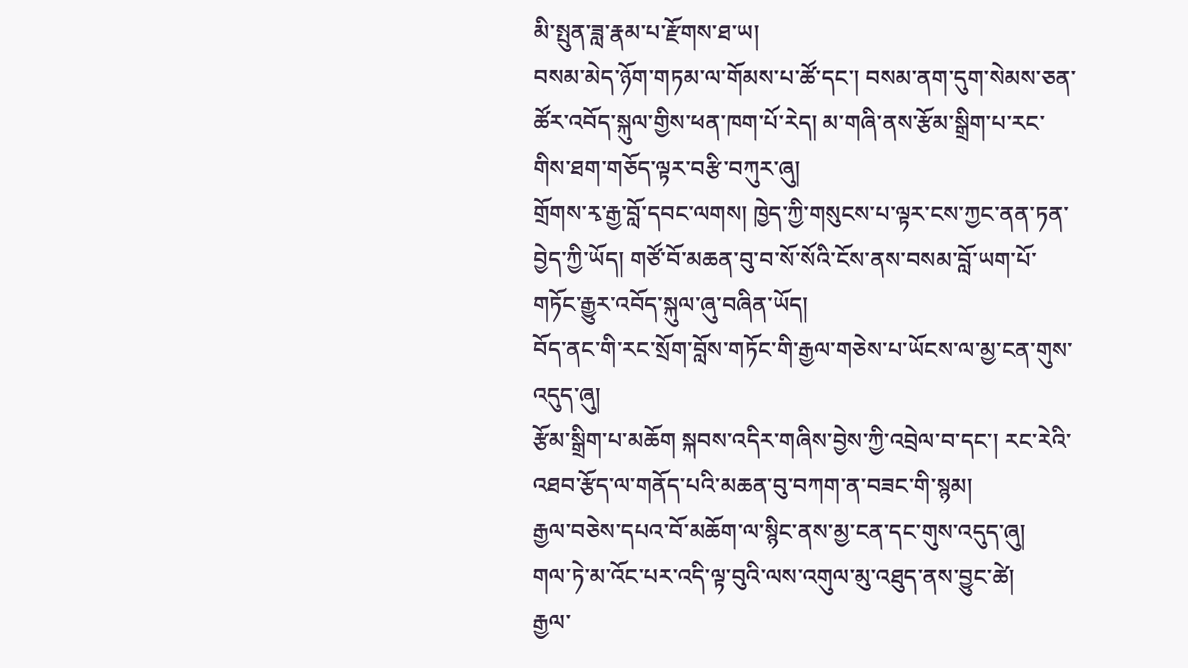མི་སྤུན་ཟླ་རྣམ་པ་རྫོགས་ཐ་ཡ།
བསམ་མེད་ཉོག་གཏམ་ལ་གོམས་པ་ཚོ་དང་། བསམ་ནག་དུག་སེམས་ཅན་ཚོར་འབོད་སྐུལ་གྱིས་ཕན་ཁག་པོ་རེད། མ་གཞི་ནས་རྩོམ་སྒྲིག་པ་རང་གིས་ཐག་གཅོད་ལྟར་བརྩི་བཀུར་ཞུ།
གྲོགས་རྭ་རྒྱ་བློ་དབང་ལགས། ཁྱེད་ཀྱི་གསུངས་པ་ལྟར་ངས་ཀྱང་ནན་ཏན་བྱེད་ཀྱི་ཡོད། གཙོ་བོ་མཆན་བུ་བ་སོ་སོའི་ངོས་ནས་བསམ་བློ་ཡག་པོ་གཏོང་རྒྱུར་འབོད་སྐུལ་ཞུ་བཞིན་ཡོད།
བོད་ནང་གི་རང་སྲོག་བློས་གཏོང་གི་རྒྱལ་གཅེས་པ་ཡོངས་ལ་མྱ་ངན་གུས་འདུད་ཞུ།
རྩོམ་སྒྲིག་པ་མཆོག སྐབས་འདིར་གཞིས་བྱེས་ཀྱི་འབྲེལ་བ་དང་། རང་རེའི་འཐབ་རྩོད་ལ་གནོད་པའི་མཆན་བུ་བཀག་ན་བཟང་གི་སྙམ།
རྒྱལ་བཅེས་དཔའ་བོ་མཆོག་ལ་སྙིང་ནས་མྱ་ངན་དང་གུས་འདུད་ཞུ།
གལ་ཏེ་མ་འོང་པར་འདི་ལྟ་བུའི་ལས་འགུལ་མུ་འཐུད་ནས་བྱུང་ཚེ།
རྒྱལ་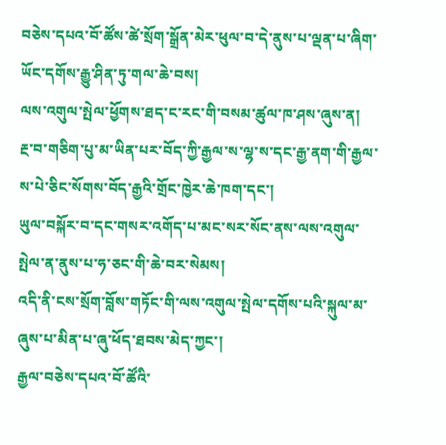བཅེས་དཔའ་བོ་ཚོས་ཚེ་སྲོག་སྒྲོན་མེར་ཕུལ་བ་དེ་ནུས་པ་ལྡན་པ་ཞིག་ཡོང་དགོས་རྒྱུ་ཤིན་ཏུ་གལ་ཆེ་བས།
ལས་འགུལ་སྤེལ་ཕྱོགས་ཐད་ང་རང་གི་བསམ་ཚུལ་ཁ་ཤས་ཞུས་ན།
རྔ་བ་གཅིག་པུ་མ་ཡིན་པར་བོད་ཀྱི་རྒྱལ་ས་ལྷ་ས་དང་རྒྱ་ནག་གི་རྒྱལ་ས་པེ་ཅིང་སོགས་བོད་རྒྱའི་གྲོང་ཁྱེར་ཆེ་ཁག་དང་།
ཡུལ་བསྐོར་བ་དང་གསར་འགོད་པ་མང་སར་སོང་ནས་ལས་འགུལ་སྤེལ་ན་ནུས་པ་ཧ་ཅང་གི་ཆེ་བར་སེམས།
འདི་ནི་ངས་སྲོག་བློས་གཏོང་གི་ལས་འགུལ་སྤེལ་དགོས་པའི་སྐུལ་མ་ཞུས་པ་མིན་པ་ཞུ་ཕོད་ཐབས་མེད་ཀྱང་།
རྒྱལ་བཅེས་དཔའ་བོ་ཚོའི་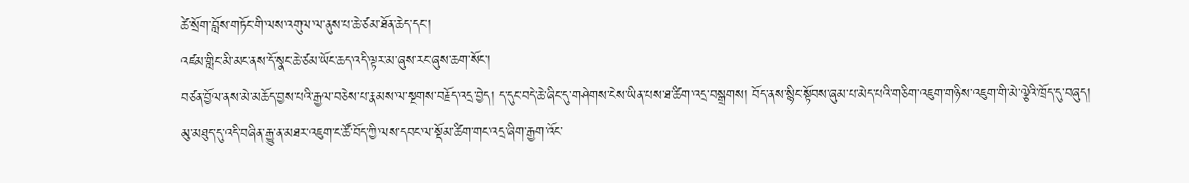ཚེ་སྲོག་བློས་གཏོང་གི་ལས་འགུལ་ལ་ནུས་པ་ཆེ་ཙམ་ཐོན་ཆེད་དང་།
འཛམ་གླིང་མི་མང་ནས་དོ་སྣང་ཆེ་ཙམ་ཡོང་ཆད་འདི་ལྟར་མ་ཞུས་རང་ཞུས་ཆག་སོང་།
བཙན་བྱོལ་ནས་མེ་མཆོད་བྱས་པའི་རྒྱལ་བཅེས་པ་རྣམས་ལ་སྔགས་བརྗོད་འདྲ་བྱེད། ད་དུང་བདེ་ཆེ་ཞིང་དུ་གཤེགས་ངེས་ཡིན་པས་ཐ་ཚིག་འདྲ་བསྒྲགས། བོད་ནས་སྙིང་སྟོབས་ཞུམ་པ་མེད་པའི་གཅིག་འཇུག་གཉིས་འཇུག་གི་མེ་ལྕེའི་ཁྲོད་དུ་བཞུད། མུ་མཐུད་དུ་འདི་བཞིན་རྒྱུ་ན་མཐར་འཇུག་ང་ཚོ་བོད་ཀྱི་ལས་དབང་ལ་སྡོམ་ཚིག་གང་འདྲ་ཞིག་རྒྱག་འོང་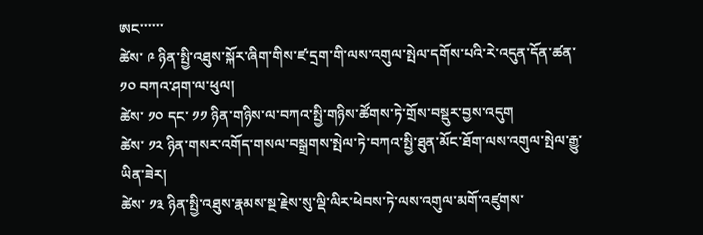ཨང་་་་་་
ཚེས་ ༩ ཉིན་སྤྱི་འཐུས་སྐོར་ཞིག་གིས་ཛ་དྲག་གི་ལས་འགུལ་སྤེལ་དགོས་པའི་རེ་འདུན་དོན་ཚན་ ༡༠ བཀའ་ཤག་ལ་ཕུལ།
ཚེས་ ༡༠ དང་ ༡༡ ཉིན་གཉིས་ལ་བཀའ་སྤྱི་གཉིས་ཚོགས་ཏེ་གྲོས་བསྡུར་བྱས་འདུག
ཚེས་ ༡༢ ཉིན་གསར་འགོད་གསལ་བསྒྲགས་སྤེལ་ཏེ་བཀའ་སྤྱི་ཐུན་མོང་ཐོག་ལས་འགུལ་སྤེལ་རྒྱུ་ཡིན་ཟེར།
ཚེས་ ༡༣ ཉིན་སྤྱི་འཐུས་རྣམས་སྔ་རྗེས་སུ་ལྡི་ལིར་ཕེབས་ཏེ་ལས་འགུལ་མགོ་འཛུགས་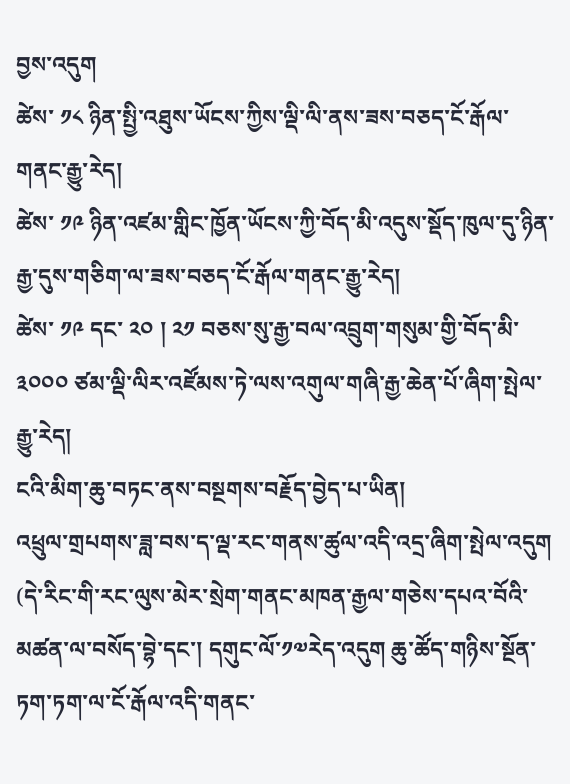བྱས་འདུག
ཚེས་ ༡༨ ཉིན་སྤྱི་འཐུས་ཡོངས་ཀྱིས་ལྡི་ལི་ནས་ཟས་བཅད་ངོ་རྒོལ་གནང་རྒྱུ་རེད།
ཚེས་ ༡༩ ཉིན་འཛམ་གླིང་ཁྱོན་ཡོངས་ཀྱི་བོད་མི་འདུས་སྡོད་ཁུལ་དུ་ཉིན་རྒྱ་དུས་གཅིག་ལ་ཟས་བཅད་ངོ་རྒོལ་གནང་རྒྱུ་རེད།
ཚེས་ ༡༩ དང་ ༢༠ ། ༢༡ བཅས་སུ་རྒྱ་བལ་འབྲུག་གསུམ་གྱི་བོད་མི་ ༣༠༠༠ ཙམ་ལྡི་ལིར་འཛོམས་ཏེ་ལས་འགུལ་གཞི་རྒྱ་ཆེན་པོ་ཞིག་སྤེལ་རྒྱུ་རེད།
ངའི་མིག་ཆུ་བཏང་ནས་བསྔགས་བརྗོད་བྱེད་པ་ཡིན།
འཕྲུལ་གྲཔགས་ཟླ་བས་ད་ལྡ་རང་གནས་ཚུལ་འདི་འདྲ་ཞིག་སྤེལ་འདུག
(དེ་རིང་གི་རང་ལུས་མེར་སྲེག་གནང་མཁན་རྒྱལ་གཅེས་དཔའ་བོའི་མཚན་ལ་བསོད་བྷེ་དང་། དགུང་ལོ་༡༧རེད་འདུག ཆུ་ཚོད་གཉིས་སྔོན་ཏག་ཏག་ལ་ངོ་རྒོལ་འདི་གནང་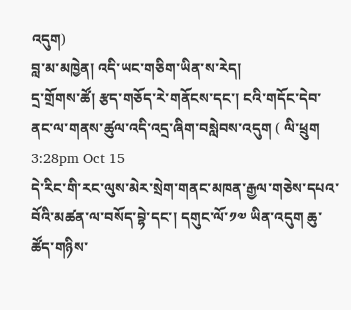འདུག)
བླ་མ་མཁྱེན། འདི་ཡང་གཅིག་ཡིན་ས་རེད།
དྲ་གྲོགས་ཚོ། རྩད་གཅོད་རེ་གནོངས་དང་། ངའི་གདོང་དེབ་ནང་ལ་གནས་ཚུལ་འདི་འདྲ་ཞིག་བསླེབས་འདུག ( ལི་ཕྲུག 3:28pm Oct 15
དེ་རིང་གི་རང་ལུས་མེར་སྲེག་གནང་མཁན་རྒྱལ་གཅེས་དཔའ་བོའི་མཚན་ལ་བསོད་བྷེ་དང་། དགུང་ལོ་༡༧ ཡིན་འདུག ཆུ་ཚོད་གཉིས་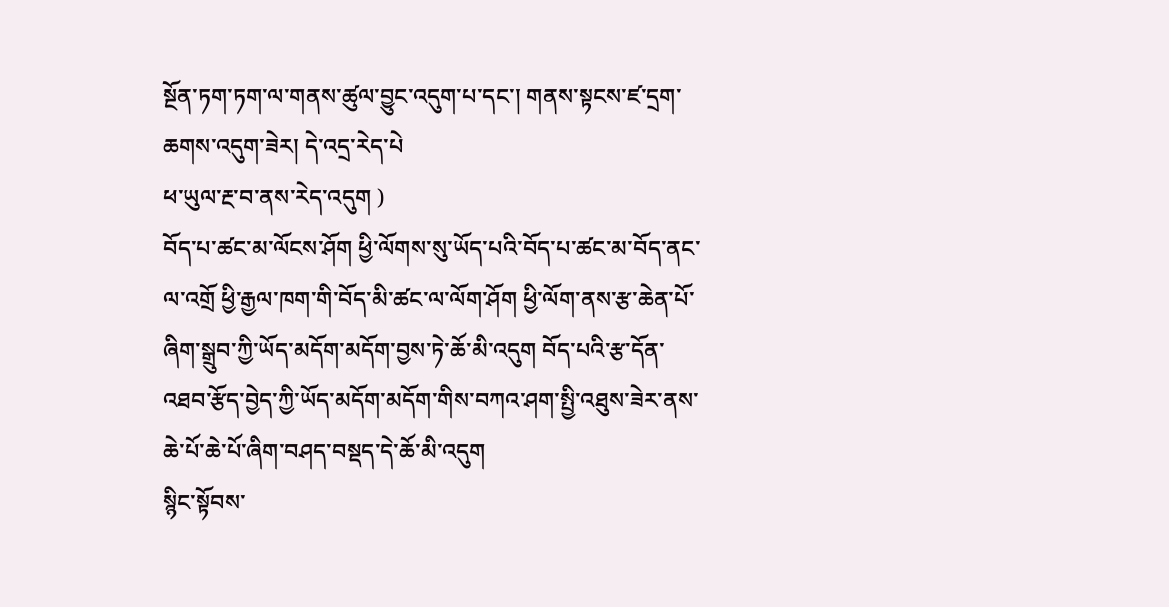སྔོན་ཏག་ཏག་ལ་གནས་ཚུལ་བྱུང་འདུག་པ་དང་། གནས་སྟངས་ཛ་དྲག་ཆགས་འདུག་ཟེར། དེ་འདྲ་རེད་པེ
ཕ་ཡུལ་རྔ་བ་ནས་རེད་འདུག )
བོད་པ་ཚང་མ་ལོངས་ཤོག ཕྱི་ལོགས་སུ་ཡོད་པའི་བོད་པ་ཚང་མ་བོད་ནང་ལ་འགྲོ ཕྱི་རྒྱལ་ཁག་གི་བོད་མི་ཚང་ལ་ལོག་ཤོག ཕྱི་ལོག་ནས་རྩ་ཆེན་པོ་ཞིག་སྒྲུབ་ཀྱི་ཡོད་མདོག་མདོག་བྱས་ཏེ་ཆོ་མི་འདུག བོད་པའི་རྩ་དོན་འཐབ་རྩོད་བྱེད་ཀྱི་ཡོད་མདོག་མདོག་གིས་བཀའ་ཤག་སྤྱི་འཐུས་ཟེར་ནས་ཆེ་པོ་ཆེ་པོ་ཞིག་བཤད་བསྡད་དེ་ཆོ་མི་འདུག
སྙིང་སྟོབས་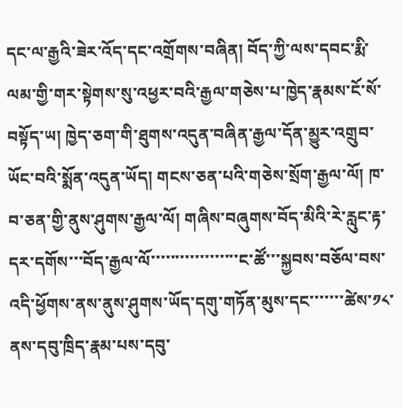དང་ལ་རྒྱའི་ཟེར་འོད་དང་འགྲོགས་བཞིན། བོད་ཀྱི་ལས་དབང་རྨི་ལམ་གྱི་གར་སྟེགས་སུ་འཕྱར་བའི་རྒྱལ་གཅེས་པ་ཁྱེད་རྣམས་ངོ་སོ་བསྟོད་ཡ། ཁྱེད་ཅག་གི་ཐུགས་འདུན་བཞིན་རྒྱལ་དོན་མྱུར་འགྲུབ་ཡོང་བའི་སྨོན་འདུན་ཡོད། གངས་ཅན་པའི་གཅེས་སྲོག་རྒྱལ་ལོ། ཁ་བ་ཅན་གྱི་ནུས་ཤུགས་རྒྱལ་ལོ། གཞིས་བཞུགས་བོད་མིའི་རེ་རླུང་རྟ་དར་དགོས་་་བོད་རྒྱལ་ལོ་་་་་་་་་་་་་་་་་་ང་ཚོ་་་སྐྱབས་བཅོལ་བས་འདི་ཕྱོགས་ནས་ནུས་ཤུགས་ཡོད་དགུ་གཏོན་མུས་དང་་་་་་་ཚེས་༡༨་ནས་དབུ་ཁྲིད་རྣམ་པས་དབུ་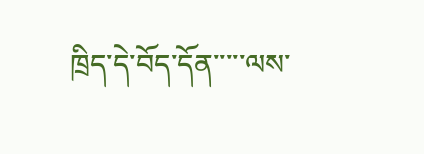ཁྲིད་དེ་བོད་དོན་་་་་ལས་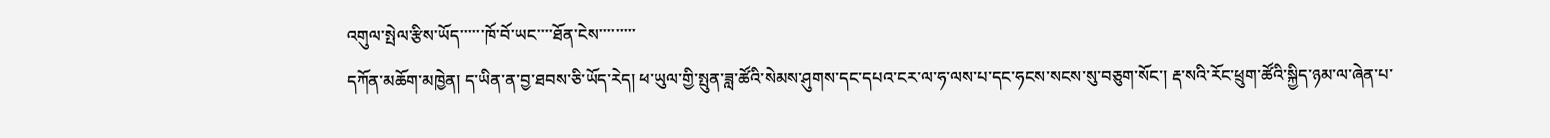འགུལ་སྤེལ་རྩིས་ཡོད་་་་་་ཁོ་བོ་ཡང་་་་ཐོན་ངེས་་་་་་་་་
དཀོན་མཆོག་མཁྱེན། ད་ཡིན་ན་བྱ་ཐབས་ཅི་ཡོད་རེད། ཕ་ཡུལ་གྱི་སྤུན་ཟླ་ཚོའི་སེམས་ཤུགས་དང་དཔའ་ངར་ལ་ཧ་ལས་པ་དང་ཧངས་སངས་སུ་བཅུག་སོང་། རྡ་སའི་རོང་ཕྲུག་ཚོའི་སྐྱིད་ཉམ་ལ་ཞེན་པ་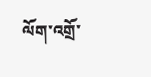ལོག་འགྲོ་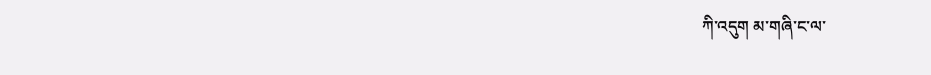ཀི་འདུག མ་གཞི་ང་ལ་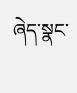ཞེད་སྣང་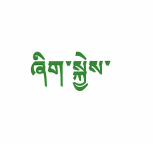ཞིག་སྐྱེས་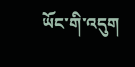ཡོང་གི་འདུག